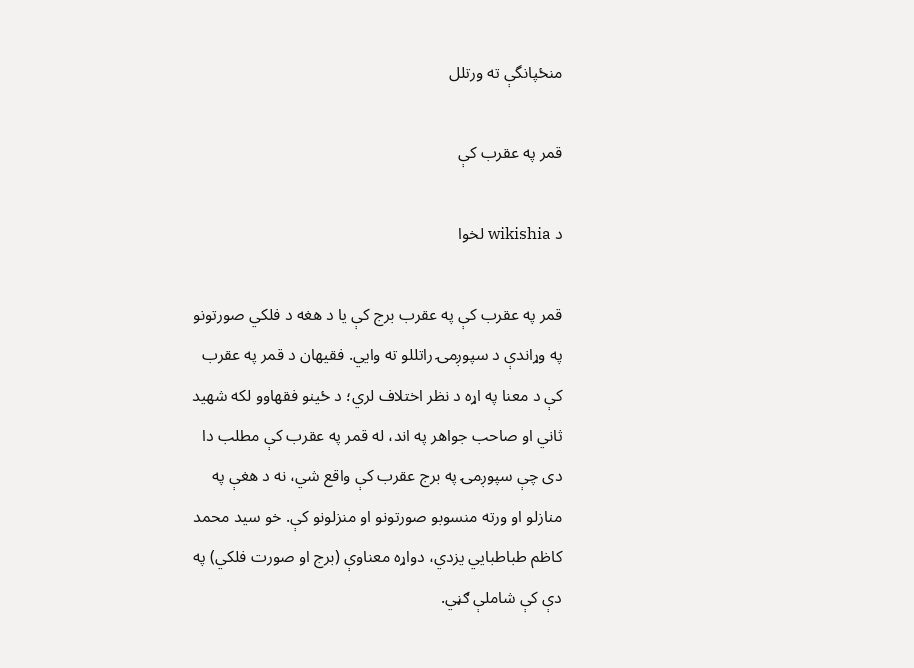منځپانگې ته ورتلل

قمر په عقرب کې

د wikishia لخوا

قمر په عقرب کې په عقرب برج کې یا د هغه د فلکي صورتونو په وړاندې د سپوږمۍ راتللو ته وایي. فقیهان د قمر په عقرب کې د معنا په اړه د نظر اختلاف لري؛ د ځينو فقهاوو لکه شهید ثاني او صاحب جواهر په اند، له قمر په عقرب کې مطلب دا دی چې سپوږمۍ په برج عقرب کې واقع شي، نه د هغې په منازلو او ورته منسوبو صورتونو او منزلونو کې. خو سید محمد کاظم طباطبایي یزدي، دواړه معناوې (برج او صورت فلکي) په دې کې شاملې ګڼي.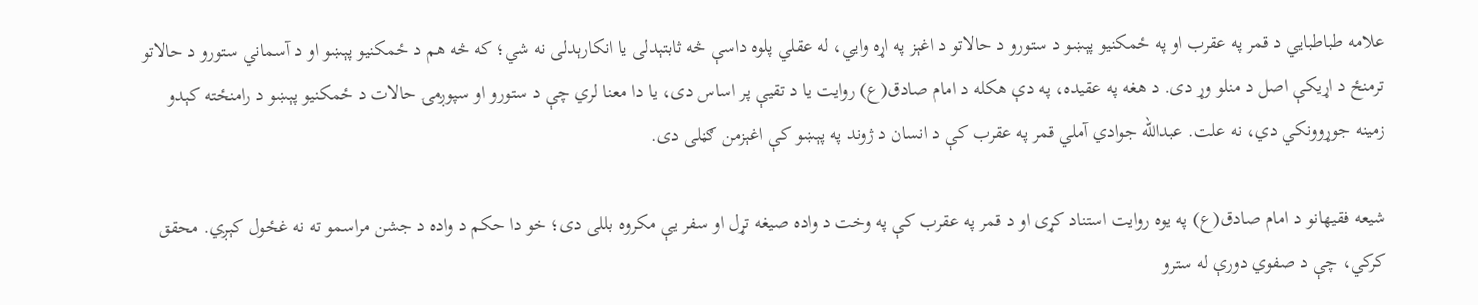علامه طباطبایي د قمر په عقرب او په ځمکنيو پېښو د ستورو د حالاتو د اغېز په اړه وایي، له عقلي پلوه داسې څه ثابتېدلی یا انکارېدلی نه شي؛ که څه هم د ځمکنيو پېښو او د آسماني ستورو د حالاتو ترمنځ د اړیکې اصل د منلو وړ دی. د هغه په عقیده، په دې هکله د امام صادق(ع) روایت یا د تقیې پر اساس دی، یا دا معنا لري چې د ستورو او سپوږمۍ حالات د ځمکنيو پېښو د رامنځته کېدو زمینه‌ جوړوونکي دي، نه علت. عبدالله جوادي آملي قمر په عقرب کې د انسان د ژوند په پېښو کې اغېزمن ګڼلی دی.

شیعه فقیهانو د امام صادق(ع) په یوه روایت استناد کړی او د قمر په عقرب کې په وخت د واده صیغه تړل او سفر یې مکروه بللی دی؛ خو دا حکم د واده د جشن مراسمو ته نه غځول کېږي. محقق کرکي، چې د صفوي دورې له سترو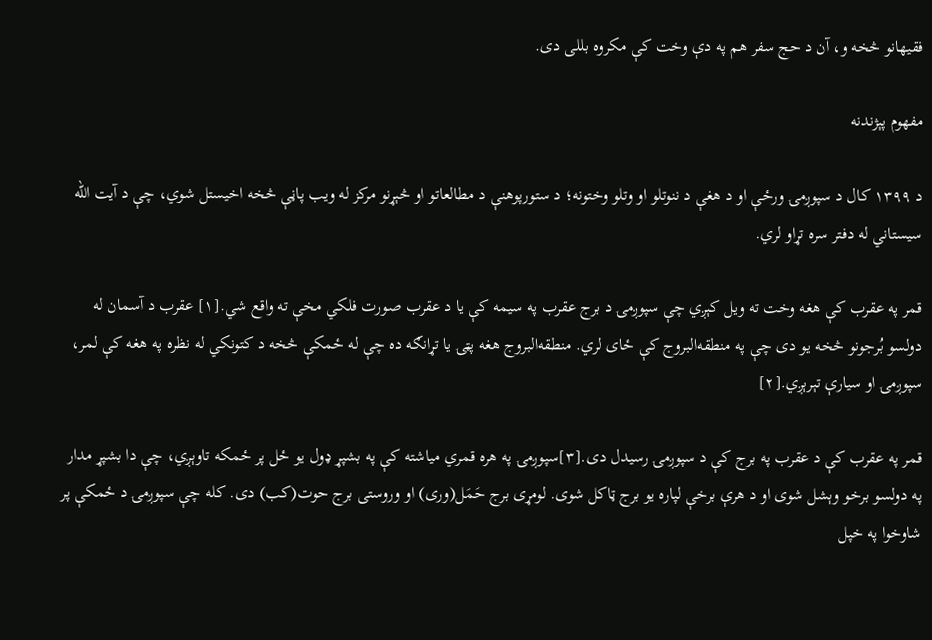فقیهانو څخه و، آن د حج سفر هم په دې وخت کې مکروه بللی دی.

مفهوم پېژندنه

د ۱۳۹۹ کال د سپوږمۍ ورځې او د هغې د ننوتلو او وتلو وختونه؛ د ستورپوهنې د مطالعاتو او څېړنو مرکز له ویب پاڼې څخه اخیستل شوي، چې د آیت الله سیستاني له دفتر سره تړاو لري.

قمر په عقرب کې هغه وخت ته ویل کېږي چې سپوږمۍ د برج عقرب په سیمه کې یا د عقرب صورت فلکي مخې ته واقع شي.[۱] عقرب د آسمان له دولسو بُرجونو څخه یو دی چې په منطقه‌البروج کې ځای لري. منطقه‌البروج هغه پټۍ یا تړانګه ده چې له ځمکې څخه د کتونکي له نظره په هغه کې لمر، سپوږمۍ او سیارې تېرېږي.[۲]

قمر په عقرب کې د عقرب په برج کې د سپوږمۍ رسیدل دی.[۳]سپوږمۍ په هره قمري میاشته کې په بشپړ ډول یو ځل پر ځمکه تاوېږي، چې دا بشپړ مدار په دولسو برخو وېشل شوی او د هرې برخې لپاره یو برج ټاکل شوی. لومړی برج حَمَل(وری) او وروستی برج حوت(کب) دی. کله چې سپوږمۍ د ځمکې پر شاوخوا په خپل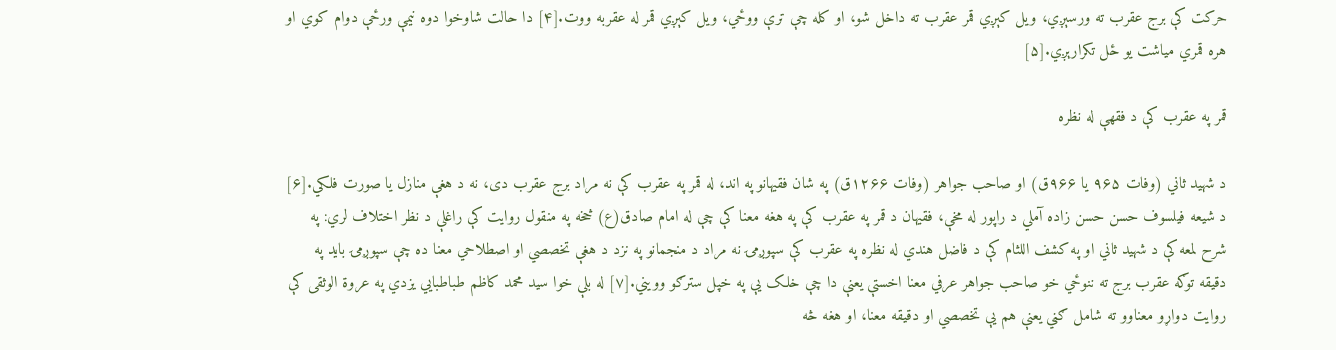حرکت کې برج عقرب ته ورسېږي، ویل کېږي قمر عقرب ته داخل شو، او کله چې ترې ووځي، ویل کېږي قمر له عقربه ووت.[۴] دا حالت شاوخوا دوه نیمې ورځې دوام کوي او هره قمري میاشت یو ځل تکرارېږي.[۵]

قمر په عقرب کې د فقهې له نظره

د شهید ثاني (وفات ۹۶۵ یا ۹۶۶ق) او صاحب جواهر (وفات ۱۲۶۶ق) په شان فقیهانو په اند، له قمر په عقرب کې نه مراد برج عقرب دی، نه د هغې منازل یا صورت فلکي.[۶] د شیعه فیلسوف حسن حسن زاده آملي د راپور له مخې، فقیهان د قمر په عقرب کې په هغه معنا کې چې له امام صادق(ع) څخه په منقول روایت کې راغلې د نظر اختلاف لري: په شرح لمعه کې د شهید ثاني او په کشف اللثام کې د فاضل هندي له نظره په عقرب کې سپوږمۍ نه مراد د منجمانو په نزد د هغې تخصصي او اصطلاحي معنا ده چې سپوږمۍ باید په دقیقه توګه عقرب برج ته ننوځي خو صاحب جواهر عرفي معنا اخستې یعنې دا چې خلک یې په خپل سترګو وویني.[۷] له بلې خوا سید محمد کاظم طباطبایي یزدي په عروة الوثقی کې روایت دواړو معناوو ته شامل ګڼي یعنې هم یې تخصصي او دقیقه معنا، او هغه څه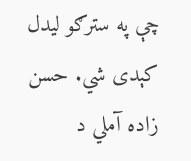چې په سترګو لیدل کېدی شي. حسن زاده آملي د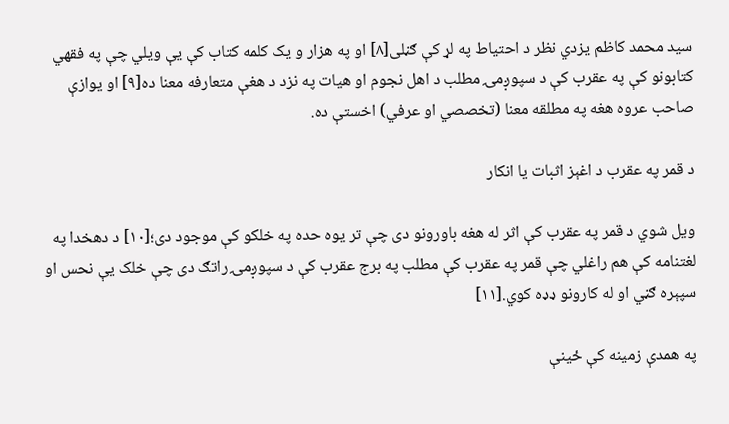سید محمد کاظم یزدي نظر د احتیاط په لړ کې ګڼلی[۸] او په هزار و یک کلمه کتاب کې یې ویلي چې په فقهي کتابونو کې په عقرب کې د سپوږمۍ مطلب د اهل نجوم او هیات په نزد د هغې متعارفه معنا ده[۹] او یوازې صاحب عروه هغه په مطلقه معنا (تخصصي او عرفي) اخستې ده.

د قمر په عقرب د اغېز اثبات یا انکار

ویل شوي د قمر په عقرب کې اثر له هغه باورونو دی چې تر یوه حده په خلکو کې موجود دی؛[۱۰] د دهخدا په لغتنامه کې هم راغلي چې قمر په عقرب کې مطلب په برج عقرب کې د سپوږمۍ راتګ دی چې خلک یې نحس او سپېره ګڼي او له کارونو ډډه کوي.[۱۱]

په همدې زمینه کې ځینې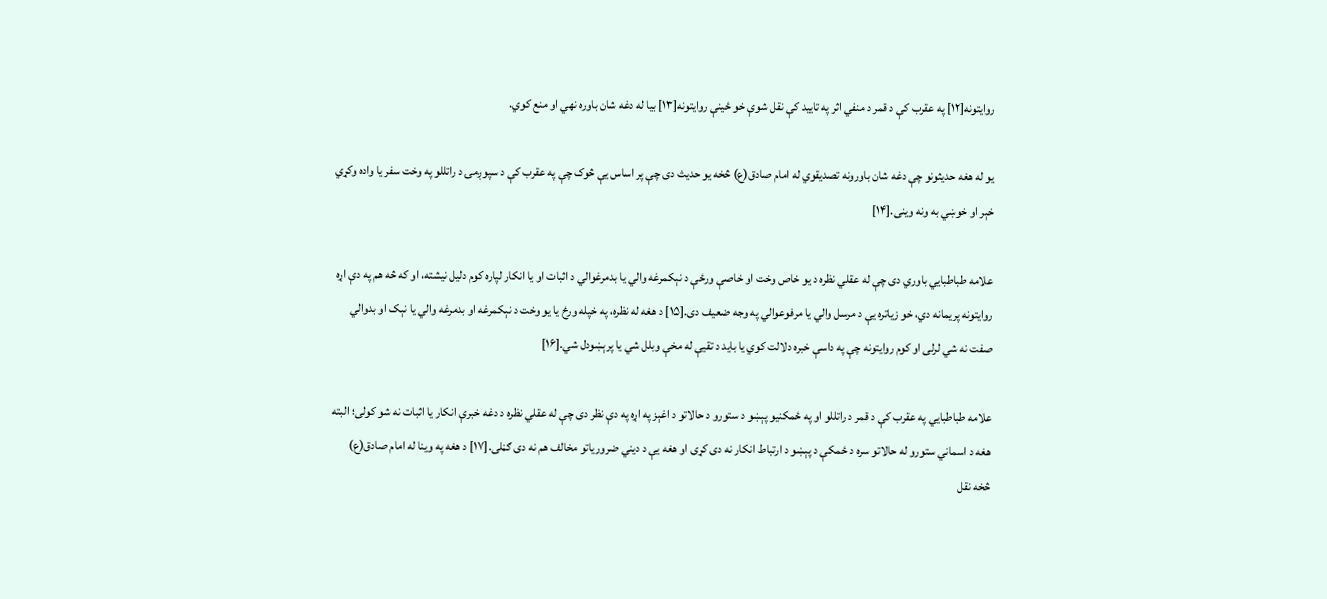روایتونه[۱۲] په عقرب کې د قمر د منفي اثر په تایید کې نقل شوې خو ځینې روایتونه[۱۳] بیا له دغه شان باوره نهي او منع کوي.

یو له هغه حدیثونو چې دغه شان باورونه تصدیقوي له امام صادق(ع) څخه یو حدیث دی چې پر اساس یې څوک چې په عقرب کې د سپوږمۍ د راتللو په وخت سفر یا واده وکړي خېر او خوښي به ونه وینی.[۱۴]

علامه طباطبایي باوري دی چې له عقلي نظره د یو خاص وخت او خاصې ورځې د نېکمرغه والي یا بدمرغوالي د اثبات او یا انکار لپاره کوم دلیل نیشته، او که څه هم په دې اړه روایتونه پریمانه دي، خو زیاتره یې د مرسل والي یا مرفوعوالي په وجه ضعیف دی.[۱۵] د هغه له نظره، په خپله ورځ یا یو وخت د نېکمرغه او بدمرغه والي یا نېک او بدوالي صفت نه شي لرلی او کوم روایتونه چې په داسې خبره دلالت کوي یا باید د تقیې له مخې وبلل شي یا پرېښودل شي.[۱۶]

علامه طباطبایي په عقرب کې د قمر د راتللو او په ځمکنیو پېښو د ستورو د حالاتو د اغېز په اړه په دې نظر دی چې له عقلي نظره د دغه خبرې انکار یا اثبات نه شو کولی؛ البته هغه د اسماني ستورو له حالاتو سره د ځمکې د پېښو د ارتباط انکار نه دی کړی او هغه یې د دیني ضروریاتو مخالف هم نه دی ګڼلی.[۱۷] د هغه په وینا له امام صادق(ع) څخه نقل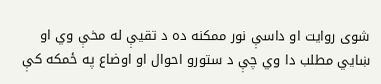شوی روایت او داسې نور ممکنه ده د تقیې له مخې وي او ښایي مطلب دا وي چې د ستورو احوال او اوضاع په ځمکه کې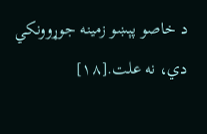د خاصو پېښو زمینه جوړوونکي دي، نه علت.[۱۸]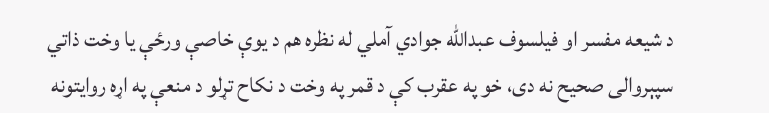د شیعه مفسر او فیلسوف عبدالله جوادي آملي له نظره هم د یوې خاصې ورځې یا وخت ذاتي سپېروالی صحیح نه دی، خو په عقرب کې د قمر په وخت د نکاح تړلو د منعې په اړه روایتونه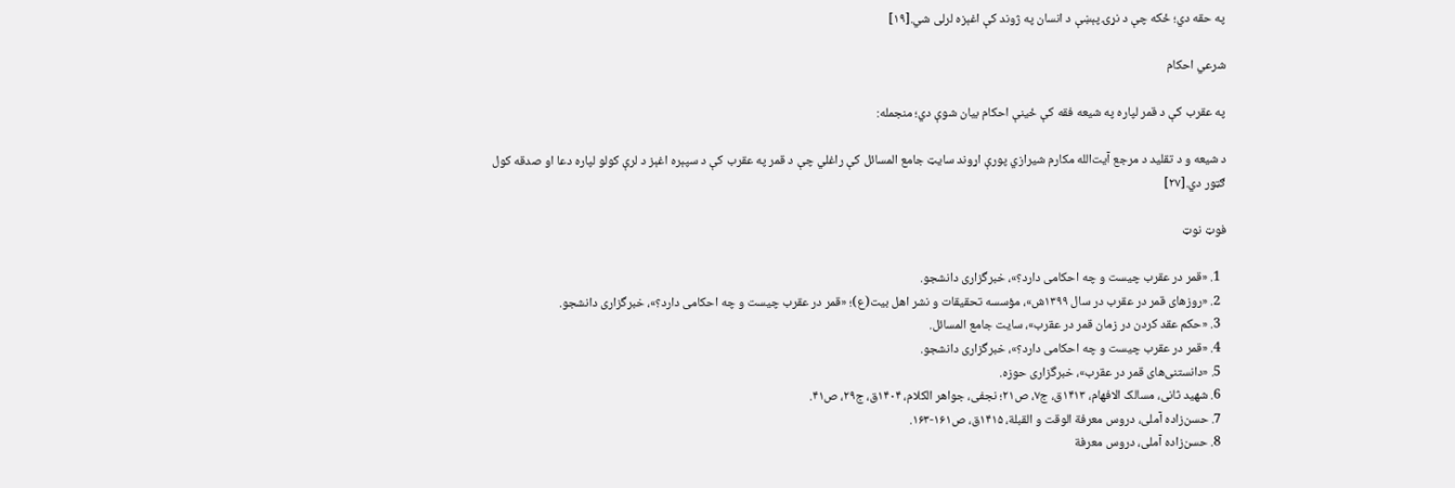په حقه دي؛ ځکه چې د نړۍ پېښې د انسان په ژوند کې اغېزه لرلی شي.[۱۹]

شرعي احکام

په عقرب کې د قمر لپاره په شیعه فقه کې ځینې احکام بیان شوې دي؛ منجمله:

د شیعه و د تقلید د مرجع آیت‌الله مکارم شیرازي پورې اړوند سایټ جامع المسائل کې راغلي چې د قمر په عقرب کې د سپېره اغېز د لرې کولو لپاره دعا او صدقه کول ګټور دي.[۲۷]

فوټ نوټ

  1. «قمر در عقرب چیست و چه احکامی دارد؟»، خبرگزاری دانشجو.
  2. «روزهای قمر در عقرب در سال ۱۳۹۹ش»، مؤسسه تحقیقات و نشر اهل بیت(ع)؛ «قمر در عقرب چیست و چه احکامی دارد؟»، خبرگزاری دانشجو.
  3. «حکم عقد کردن در زمان قمر در عقرب»، سایت جامع المسائل.
  4. «قمر در عقرب چیست و چه احکامی دارد؟»، خبرگزاری دانشجو.
  5. «دانستنی‌های قمر در عقرب»، خبرگزاری حوزه.
  6. شهید ثانی، مسالک الافهام، ۱۴۱۳ق، ج۷، ص۲۱؛ نجفی، جواهر الکلام، ۱۴۰۴ق، ج۲۹، ص۴۱.
  7. حسن‌زاده آملی، دروس معرفة الوقت و القبلة، ۱۴۱۵ق، ص۱۶۱-۱۶۳.
  8. حسن‌زاده آملی، دروس معرفة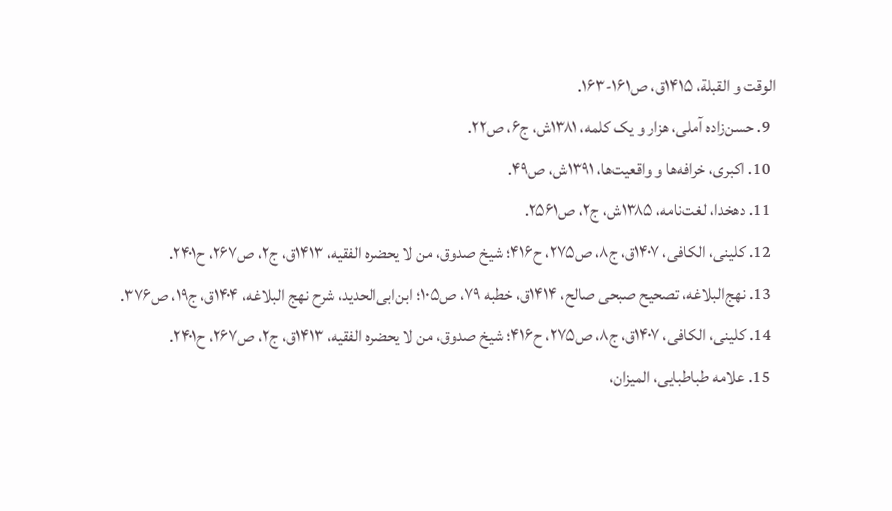الوقت و القبلة، ۱۴۱۵ق، ص۱۶۱-۱۶۳.
  9. حسن‌زاده آملی، هزار و یک کلمه، ۱۳۸۱ش، ج۶، ص۲۲.
  10. اکبری، خرافه‌ها و واقعیت‌ها، ۱۳۹۱ش، ص۴۹.
  11. دهخدا، لغت‌نامه، ۱۳۸۵ش، ج۲، ص۲۵۶۱.
  12. کلینی، الکافی، ۱۴۰۷ق، ج۸، ص۲۷۵، ح۴۱۶؛ شیخ صدوق، من لا یحضره الفقیه، ۱۴۱۳ق، ج۲، ص۲۶۷، ح۲۴۰۱.
  13. نهج‌البلاغه، تصحیح صبحی صالح، ۱۴۱۴ق، خطبه ۷۹، ص۱۰۵؛ ابن‌ابی‌الحدید، شرح نهج البلاغه، ۱۴۰۴ق، ج۱۹، ص۳۷۶.
  14. کلینی، الکافی، ۱۴۰۷ق، ج۸، ص۲۷۵، ح۴۱۶؛ شیخ صدوق، من لا یحضره الفقیه، ۱۴۱۳ق، ج۲، ص۲۶۷، ح۲۴۰۱.
  15. علامه طباطبایی، المیزان،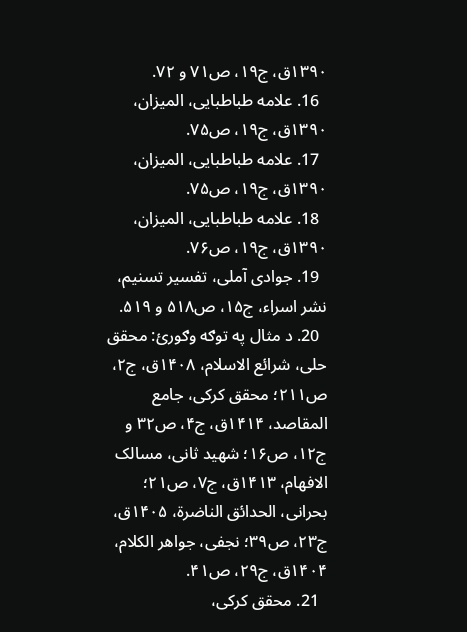۱۳۹۰ق، ج۱۹، ص۷۱ و ۷۲.
  16. علامه طباطبایی، المیزان، ۱۳۹۰ق، ج۱۹، ص۷۵.
  17. علامه طباطبایی، المیزان، ۱۳۹۰ق، ج۱۹، ص۷۵.
  18. علامه طباطبایی، المیزان، ۱۳۹۰ق، ج۱۹، ص۷۶.
  19. جوادی آملی، تفسیر تسنیم، نشر اسراء، ج۱۵، ص۵۱۸ و ۵۱۹.
  20. د مثال په توګه وګورئ: محقق حلی، شرائع الاسلام، ۱۴۰۸ق، ج۲، ص۲۱۱؛ محقق کرکی، جامع المقاصد، ۱۴۱۴ق، ج۴، ص۳۲ و ج۱۲، ص۱۶؛ شهید ثانی، مسالک الافهام، ۱۴۱۳ق، ج۷، ص۲۱؛ بحرانی، الحدائق الناضرة، ۱۴۰۵ق، ج۲۳، ص۳۹؛ نجفی، جواهر الکلام، ۱۴۰۴ق، ج۲۹، ص۴۱.
  21. محقق کرکی،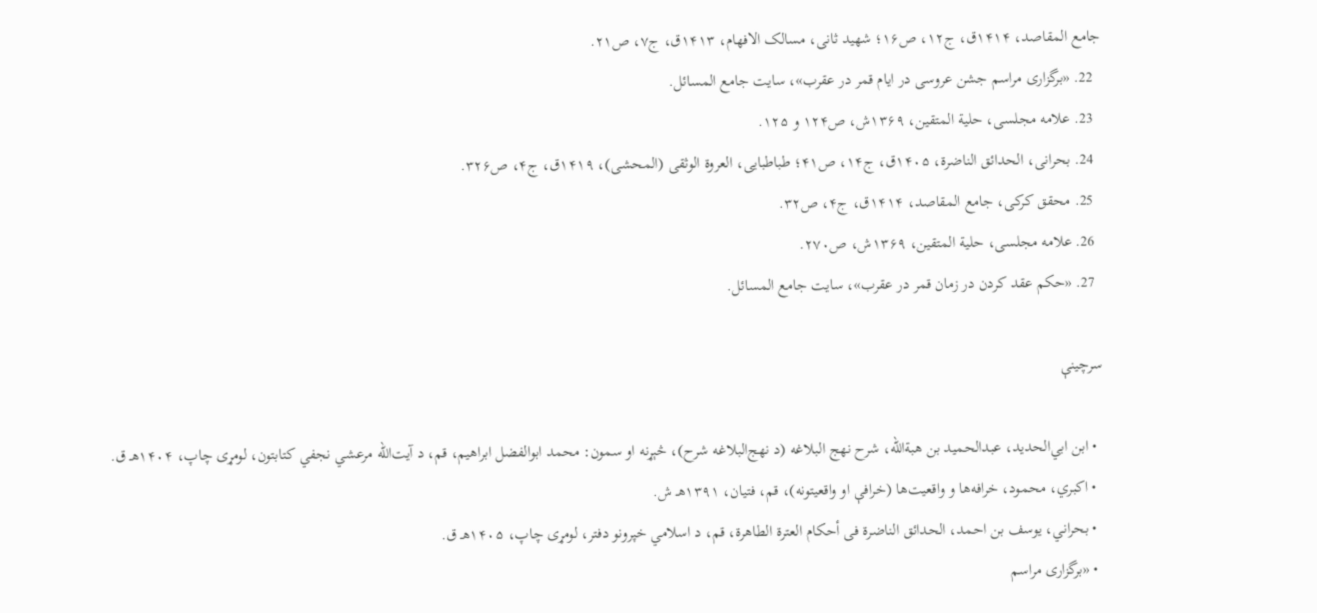جامع المقاصد، ۱۴۱۴ق، ج۱۲، ص۱۶؛ شهید ثانی، مسالک الافهام، ۱۴۱۳ق، ج۷، ص۲۱.
  22. «برگزاری مراسم جشن عروسی در ایام قمر در عقرب»، سایت جامع المسائل.
  23. علامه مجلسی، حلیة المتقین، ۱۳۶۹ش، ص۱۲۴ و ۱۲۵.
  24. بحرانی، الحدائق الناضرة، ۱۴۰۵ق، ج۱۴، ص۴۱؛ طباطبایی، العروة الوثقی (المحشی)، ۱۴۱۹ق، ج۴، ص۳۲۶.
  25. محقق کرکی، جامع المقاصد، ۱۴۱۴ق، ج۴، ص۳۲.
  26. علامه مجلسی، حلیة المتقین، ۱۳۶۹ش، ص۲۷۰.
  27. «حکم عقد کردن در زمان قمر در عقرب»، سایت جامع المسائل.

سرچينې

  • ابن ابي‌الحدید، عبدالحمید بن هبة‌الله، شرح نهج البلاغه (د نهج‌البلاغه شرح)، څېړنه او سمون: محمد ابوالفضل ابراهیم، قم، د آیت‌الله مرعشي نجفي کتابتون، لومړی چاپ، ۱۴۰۴هـ ق.
  • اکبري، محمود، خرافه‌ها و واقعيت‌ها (خرافې او واقعیتونه)، قم، فتیان، ۱۳۹۱هـ ش.
  • بحراني، یوسف بن احمد، الحدائق الناضرة فی أحکام العترة الطاهرة، قم، د اسلامي خپرونو دفتر، لومړی چاپ، ۱۴۰۵هـ ق.
  • «برگزاری مراسم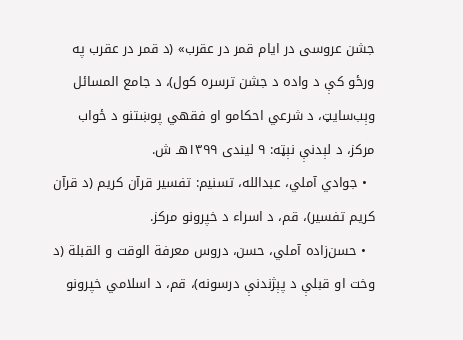جشن عروسی در ایام قمر در عقرب» (د قمر در عقرب په ورځو کې د واده د جشن ترسره کول)، د جامع المسائل وېب‌سایټ، د شرعي احکامو او فقهي پوښتنو د ځواب مرکز، د لېدنې نېټه: ۹ لیندی ۱۳۹۹هـ ش.
  • جوادي آملي، عبدالله، تسنیم: تفسیر قرآن کریم (د قرآن کریم تفسیر)، قم، د اسراء د خپرونو مرکز.
  • حسن‌زاده آملي، حسن، دروس معرفة الوقت و القبلة (د وخت او قبلې د پېژندنې درسونه)، قم، د اسلامي خپرونو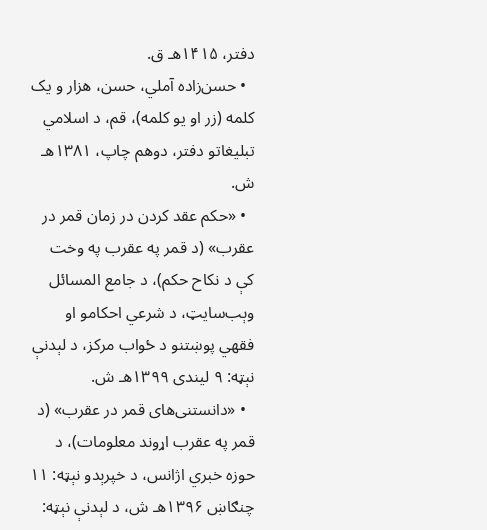دفتر، ۱۴۱۵هـ ق.
  • حسن‌زاده آملي، حسن، هزار و یک کلمه (زر او یو کلمه)، قم، د اسلامي تبلیغاتو دفتر، دوهم چاپ، ۱۳۸۱هـ ش.
  • «حکم عقد کردن در زمان قمر در عقرب» (د قمر په عقرب په وخت کې د نکاح حکم)، د جامع المسائل وېب‌سایټ، د شرعي احکامو او فقهي پوښتنو د ځواب مرکز، د لېدنې نېټه: ۹ لیندی ۱۳۹۹هـ ش.
  • «دانستنی‌های قمر در عقرب» (د قمر په عقرب اړوند معلومات)، د حوزه خبري اژانس، د خپرېدو نېټه: ۱۱ چنګاښ ۱۳۹۶هـ ش، د لېدنې نېټه: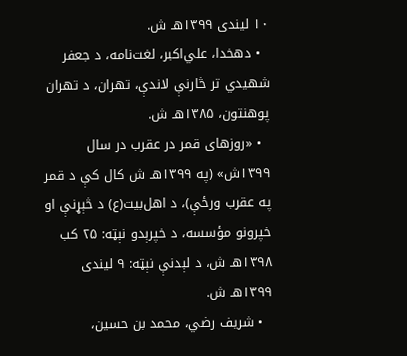۱۰ لیندی ۱۳۹۹هـ ش.
  • دهخدا، علي‌اکبر، لغت‌نامه، د جعفر شهیدي تر څارنې لاندې، تهران، د تهران پوهنتون، ۱۳۸۵هـ ش.
  • «روزهای قمر در عقرب در سال ۱۳۹۹ش» (په ۱۳۹۹هـ ش کال کې د قمر په عقرب ورځې)، د اهل‌بیت(ع) د څېړنې او خپرونو مؤسسه، د خپرېدو نېټه: ۲۵ کب ۱۳۹۸هـ ش، د لېدنې نېټه: ۹ لیندی ۱۳۹۹هـ ش.
  • شریف رضي، محمد بن حسین،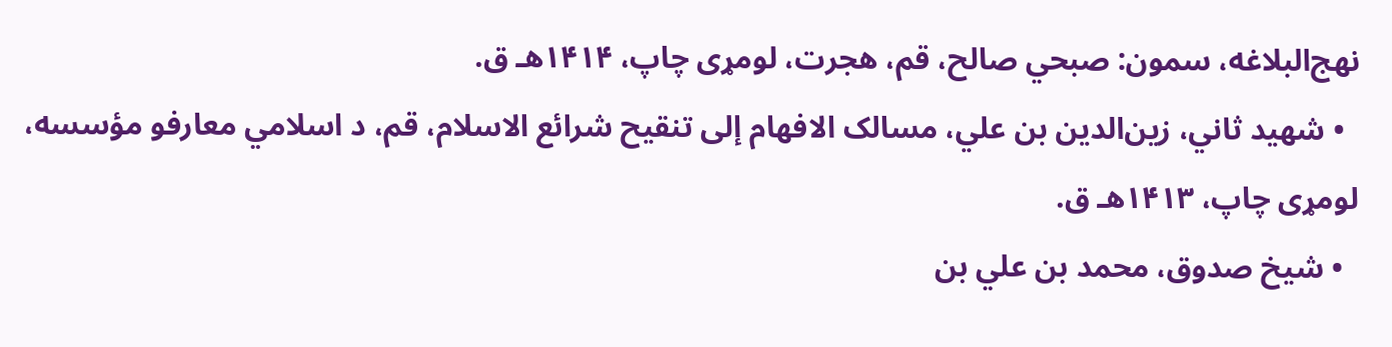نهج‌البلاغه، سمون: صبحي صالح، قم، هجرت، لومړی چاپ، ۱۴۱۴هـ ق.
  • شهید ثاني، زین‌الدین بن علي، مسالک الافهام إلی تنقیح شرائع الاسلام، قم، د اسلامي معارفو مؤسسه، لومړی چاپ، ۱۴۱۳هـ ق.
  • شیخ صدوق، محمد بن علي بن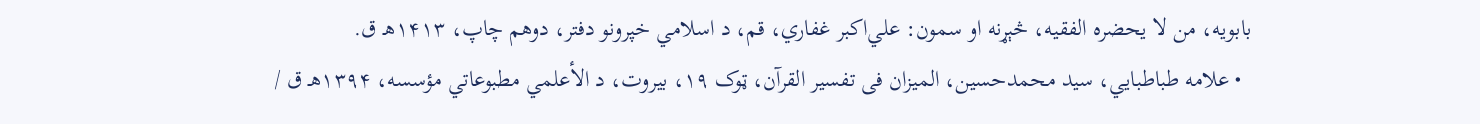بابویه، من لا یحضره الفقیه، څېړنه او سمون: علي‌اکبر غفاري، قم، د اسلامي خپرونو دفتر، دوهم چاپ، ۱۴۱۳هـ ق.
  • علامه طباطبایي، سید محمدحسین، المیزان فی تفسیر القرآن، ټوک ۱۹، بیروت، د الأعلمي مطبوعاتي مؤسسه، ۱۳۹۴هـ ق /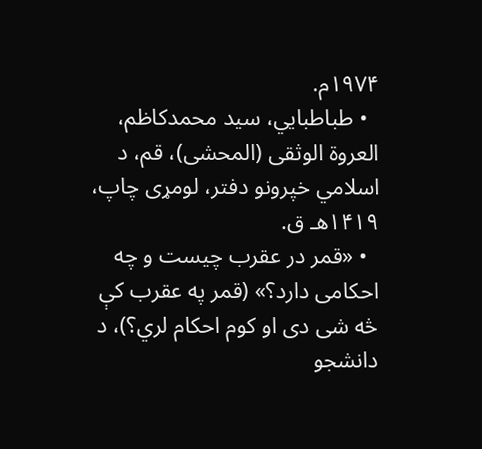۱۹۷۴م.
  • طباطبایي، سید محمدکاظم، العروة الوثقی (المحشی)، قم، د اسلامي خپرونو دفتر، لومړی چاپ، ۱۴۱۹هـ ق.
  • «قمر در عقرب چیست و چه احکامی دارد؟» (قمر په عقرب کې څه شی دی او کوم احکام لري؟)، د دانشجو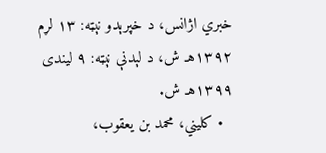خبري اژانس، د خپرېدو نېټه: ۱۳ لړم ۱۳۹۲هـ ش، د لېدنې نېټه: ۹ لیندی ۱۳۹۹هـ ش.
  • کلیني، محمد بن یعقوب،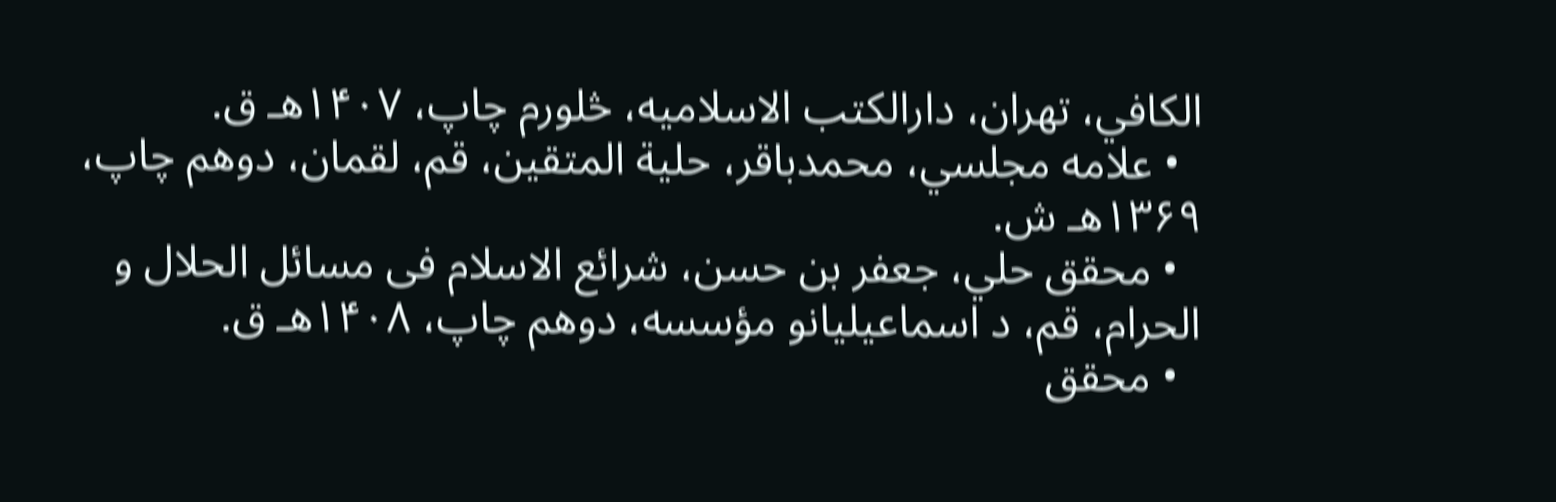الکافي، تهران، دارالکتب الاسلامیه، څلورم چاپ، ۱۴۰۷هـ ق.
  • علامه مجلسي، محمدباقر، حلیة المتقین، قم، لقمان، دوهم چاپ، ۱۳۶۹هـ ش.
  • محقق حلي، جعفر بن حسن، شرائع الاسلام فی مسائل الحلال و الحرام، قم، د اسماعیلیانو مؤسسه، دوهم چاپ، ۱۴۰۸هـ ق.
  • محقق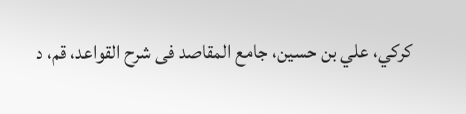کرکي، علي بن حسین، جامع المقاصد فی شرح القواعد، قم، د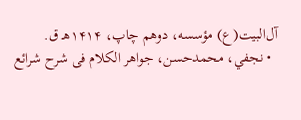آل‌البیت(ع) مؤسسه، دوهم چاپ، ۱۴۱۴هـ ق.
  • نجفي، محمدحسن، جواهر الکلام فی شرح شرائع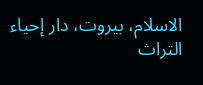الاسلام، بیروت، دار إحیاء التراث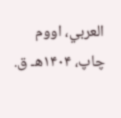العربي، اووم چاپ، ۱۴۰۴هـ ق.